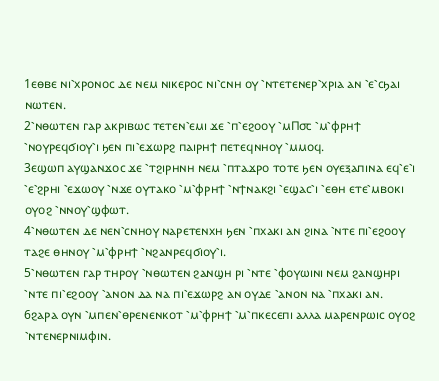1ⲉⲑⲃⲉ ⲛⲓ⳿ⲭⲣⲟⲛⲟⲥ ⲇⲉ ⲛⲉⲙ ⲛⲓⲕⲉⲣⲟⲥ ⲛⲓ⳿ⲥⲛⲏ ⲟⲩ ⳿ⲛⲧⲉⲧⲉⲛⲉⲣ⳿ⲭⲣⲓⲁ ⲁⲛ ⳿ⲉ⳿ⲥϧⲁⲓ ⲛⲱⲧⲉⲛ.
2⳿ⲛⲑⲱⲧⲉⲛ ⲅⲁⲣ ⲁⲕⲣⲓⲃⲱⲥ ⲧⲉⲧⲉⲛ⳿ⲉⲙⲓ ϫⲉ ⳿ⲡ⳿ⲉϩⲟⲟⲩ ⳿ⲙⲠ⳪ ⳿ⲙ⳿ⲫⲣⲏϯ ⳿ⲛⲟⲩⲣⲉϥϭⲓⲟⲩ⳿ⲓ ϧⲉⲛ ⲡⲓ⳿ⲉϫⲱⲣϩ ⲡⲁⲓⲣⲏϯ ⲡⲉⲧⲉϥⲛⲏⲟⲩ ⳿ⲙⲙⲟϥ.
3ⲉϣⲱⲡ ⲁⲩϣⲁⲛϫⲟⲥ ϫⲉ ⳿ⲧϩⲓⲣⲏⲛⲏ ⲛⲉⲙ ⳿ⲡⲧⲁϫⲣⲟ ⲧⲟⲧⲉ ϧⲉⲛ ⲟⲩⲉⲝⲁⲡⲓⲛⲁ ⲉϥ⳿ⲉ⳿ⲓ ⳿ⲉ⳿ϩⲣⲏⲓ ⳿ⲉϫⲱⲟⲩ ⳿ⲛϫⲉ ⲟⲩⲧⲁⲕⲟ ⳿ⲙ⳿ⲫⲣⲏϯ ⳿ⲛϯⲛⲁⲕϩⲓ ⳿ⲉϣⲁⲥ⳿ⲓ ⳿ⲉⲑⲏ ⲉⲧⲉ⳿ⲙⲃⲟⲕⲓ ⲟⲩⲟϩ ⳿ⲛⲛⲟⲩ⳿ϣⲫⲱⲧ.
4⳿ⲛⲑⲱⲧⲉⲛ ⲇⲉ ⲛⲉⲛ⳿ⲥⲛⲏⲟⲩ ⲛⲁⲣⲉⲧⲉⲛⲭⲏ ϧⲉⲛ ⳿ⲡⲭⲁⲕⲓ ⲁⲛ ϩⲓⲛⲁ ⳿ⲛⲧⲉ ⲡⲓ⳿ⲉϩⲟⲟⲩ ⲧⲁϩⲉ ⲑⲏⲛⲟⲩ ⳿ⲙ⳿ⲫⲣⲏϯ ⳿ⲛϩⲁⲛⲣⲉϥϭⲓⲟⲩ⳿ⲓ.
5⳿ⲛⲑⲱⲧⲉⲛ ⲅⲁⲣ ⲧⲏⲣⲟⲩ ⳿ⲛⲑⲱⲧⲉⲛ ϩⲁⲛϣⲏ ⲣⲓ ⳿ⲛⲧⲉ ⳿ⲫⲟⲩⲱⲓⲛⲓ ⲛⲉⲙ ϩⲁⲛϣⲏⲣⲓ ⳿ⲛⲧⲉ ⲡⲓ⳿ⲉϩⲟⲟⲩ ⳿ⲁⲛⲟⲛ ⲇⲁ ⲛⲁ ⲡⲓ⳿ⲉϫⲱⲣϩ ⲁⲛ ⲟⲩⲇⲉ ⳿ⲁⲛⲟⲛ ⲛⲁ ⳿ⲡⲭⲁⲕⲓ ⲁⲛ.
6ϩⲁⲣⲁ ⲟⲩⲛ ⳿ⲙⲡⲉⲛ⳿ⲑⲣⲉⲛⲉⲛⲕⲟⲧ ⳿ⲙ⳿ⲫⲣⲏϯ ⳿ⲙ⳿ⲡⲕⲉⲥⲉⲡⲓ ⲁⲗⲗⲁ ⲙⲁⲣⲉⲛⲣⲱⲓⲥ ⲟⲩⲟϩ ⳿ⲛⲧⲉⲛⲉⲣⲛⲓⲙⲫⲓⲛ.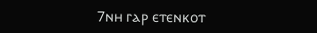7ⲛⲏ ⲅⲁⲣ ⲉⲧⲉⲛⲕⲟⲧ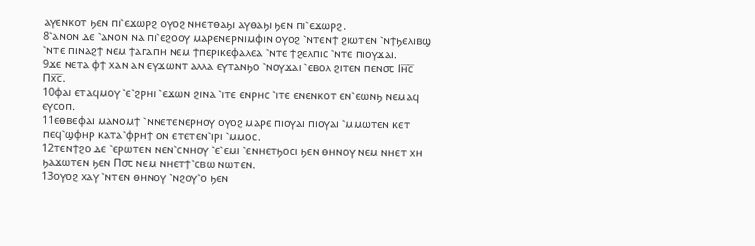ⲁⲩⲉⲛⲕⲟⲧ ϧⲉⲛ ⲡⲓ⳿ⲉϫⲱⲣϩ ⲟⲩⲟϩ ⲛⲏⲉⲧⲑⲁϧⲓ ⲁⲩⲑⲁϧⲓ ϧⲉⲛ ⲡⲓ⳿ⲉϫⲱⲣϩ.
8⳿ⲁⲛⲟⲛ ⲇⲉ ⳿ⲁⲛⲟⲛ ⲛⲁ ⲡⲓ⳿ⲉϩⲟⲟⲩ ⲙⲁⲣⲉⲛⲉⲣⲛⲓⲙⲫⲓⲛ ⲟⲩⲟϩ ⳿ⲛⲧⲉⲛϯ ϩⲓⲱⲧⲉⲛ ⳿ⲛϯϧⲉⲗⲓⲃϣ ⳿ⲛⲧⲉ ⲡⲓⲛⲁϩϯ ⲛⲉⲙ ϯⲁⲅⲁⲡⲏ ⲛⲉⲙ ϯⲡⲉⲣⲓⲕⲉⲫⲁⲗⲉⲁ ⳿ⲛⲧⲉ ϯϩⲉⲗⲡⲓⲥ ⳿ⲛⲧⲉ ⲡⲓⲟⲩϫⲁⲓ.
9ϫⲉ ⲛⲉⲧⲁ ⲫϯ ⲭⲁⲛ ⲁⲛ ⲉⲩϫⲱⲛⲧ ⲁⲗⲗⲁ ⲉⲩⲧⲁⲛϧⲟ ⳿ⲛⲟⲩϫⲁⲓ ⳿ⲉⲃⲟⲗ ϩⲓⲧⲉⲛ ⲡⲉⲛ⳪ Ⲓⲏ̅ⲥ̅ Ⲡⲭ̅ⲥ̅.
10ⲫⲁⲓ ⲉⲧⲁϥⲙⲟⲩ ⳿ⲉ⳿ϩⲣⲏⲓ ⳿ⲉϫⲱⲛ ϩⲓⲛⲁ ⳿ⲓⲧⲉ ⲉⲛⲣⲏⲥ ⳿ⲓⲧⲉ ⲉⲛⲉⲛⲕⲟⲧ ⲉⲛ⳿ⲉⲱⲛϧ ⲛⲉⲙⲁϥ ⲉⲩⲥⲟⲡ.
11ⲉⲑⲃⲉⲫⲁⲓ ⲙⲁⲛⲟⲙϯ ⳿ⲛⲛⲉⲧⲉⲛⲉⲣⲏⲟⲩ ⲟⲩⲟϩ ⲙⲁⲣⲉ ⲡⲓⲟⲩⲁⲓ ⲡⲓⲟⲩⲁⲓ ⳿ⲙⲙⲱⲧⲉⲛ ⲕⲉⲧ ⲡⲉϥ⳿ϣⲫⲏⲣ ⲕⲁⲧⲁ⳿ⲫⲣⲏϯ ⲟⲛ ⲉⲧⲉⲧⲉⲛ⳿ⲓⲣⲓ ⳿ⲙⲙⲟⲥ.
12ⲧⲉⲛϯϩⲟ ⲇⲉ ⳿ⲉⲣⲱⲧⲉⲛ ⲛⲉⲛ⳿ⲥⲛⲏⲟⲩ ⳿ⲉ⳿ⲉⲙⲓ ⳿ⲉⲛⲏⲉⲧϧⲟⲥⲓ ϧⲉⲛ ⲑⲏⲛⲟⲩ ⲛⲉⲙ ⲛⲏⲉⲧ ⲭⲏ ϧⲁϫⲱⲧⲉⲛ ϧⲉⲛ Ⲡ⳪ ⲛⲉⲙ ⲛⲏⲉⲧϯ⳿ⲥⲃⲱ ⲛⲱⲧⲉⲛ.
13ⲟⲩⲟϩ ⲭⲁⲩ ⳿ⲛⲧⲉⲛ ⲑⲏⲛⲟⲩ ⳿ⲛϩⲟⲩ⳿ⲟ ϧⲉⲛ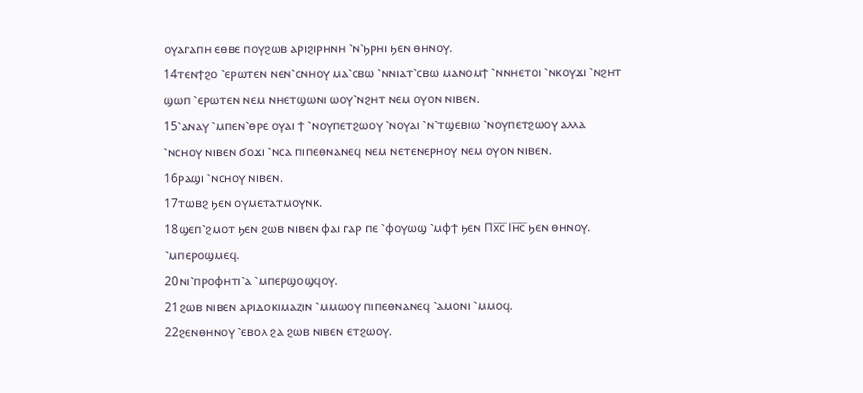ⲟⲩⲁⲅⲁⲡⲏ ⲉⲑⲃⲉ ⲡⲟⲩϩⲱⲃ ⲁⲣⲓϩⲓⲣⲏⲛⲏ ⳿ⲛ⳿ϧⲣⲏⲓ ϧⲉⲛ ⲑⲏⲛⲟⲩ.
14ⲧⲉⲛϯϩⲟ ⳿ⲉⲣⲱⲧⲉⲛ ⲛⲉⲛ⳿ⲥⲛⲏⲟⲩ ⲙⲁ⳿ⲥⲃⲱ ⳿ⲛⲛⲓⲁⲧ⳿ⲥⲃⲱ ⲙⲁⲛⲟⲙϯ ⳿ⲛⲛⲏⲉⲧⲟⲓ ⳿ⲛⲕⲟⲩϫⲓ ⳿ⲛϩⲏⲧ ϣⲱⲡ ⳿ⲉⲣⲱⲧⲉⲛ ⲛⲉⲙ ⲛⲏⲉⲧϣⲱⲛⲓ ⲱⲟⲩ⳿ⲛϩⲏⲧ ⲛⲉⲙ ⲟⲩⲟⲛ ⲛⲓⲃⲉⲛ.
15⳿ⲁⲛⲁⲩ ⳿ⲙⲡⲉⲛ⳿ⲑⲣⲉ ⲟⲩⲁⲓ ϯ ⳿ⲛⲟⲩⲡⲉⲧϩⲱⲟⲩ ⳿ⲛⲟⲩⲁⲓ ⳿ⲛ⳿ⲧϣⲉⲃⲓⲱ ⳿ⲛⲟⲩⲡⲉⲧϩⲱⲟⲩ ⲁⲗⲗⲁ ⳿ⲛⲥⲏⲟⲩ ⲛⲓⲃⲉⲛ ϭⲟϫⲓ ⳿ⲛⲥⲁ ⲡⲓⲡⲉⲑⲛⲁⲛⲉϥ ⲛⲉⲙ ⲛⲉⲧⲉⲛⲉⲣⲏⲟⲩ ⲛⲉⲙ ⲟⲩⲟⲛ ⲛⲓⲃⲉⲛ.
16ⲣⲁϣⲓ ⳿ⲛⲥⲏⲟⲩ ⲛⲓⲃⲉⲛ.
17ⲧⲱⲃϩ ϧⲉⲛ ⲟⲩⲙⲉⲧⲁⲧⲙⲟⲩⲛⲕ.
18ϣⲉⲡ⳿ϩⲙⲟⲧ ϧⲉⲛ ϩⲱⲃ ⲛⲓⲃⲉⲛ ⲫⲁⲓ ⲅⲁⲣ ⲡⲉ ⳿ⲫⲟⲩⲱϣ ⳿ⲙⲫϯ ϧⲉⲛ Ⲡⲭ̅ⲥ̅ Ⲓⲏ̅ⲥ̅ ϧⲉⲛ ⲑⲏⲛⲟⲩ.
⳿ⲙⲡⲉⲣⲟϣⲙⲉϥ.
20ⲛⲓ⳿ⲡⲣⲟⲫⲏⲧⲓ⳿ⲁ ⳿ⲙⲡⲉⲣϣⲟϣϥⲟⲩ.
21ϩⲱⲃ ⲛⲓⲃⲉⲛ ⲁⲣⲓⲇⲟⲕⲓⲙⲁⲍⲓⲛ ⳿ⲙⲙⲱⲟⲩ ⲡⲓⲡⲉⲑⲛⲁⲛⲉϥ ⳿ⲁⲙⲟⲛⲓ ⳿ⲙⲙⲟϥ.
22ϩⲉⲛⲑⲏⲛⲟⲩ ⳿ⲉⲃⲟⲗ ϩⲁ ϩⲱⲃ ⲛⲓⲃⲉⲛ ⲉⲧϩⲱⲟⲩ.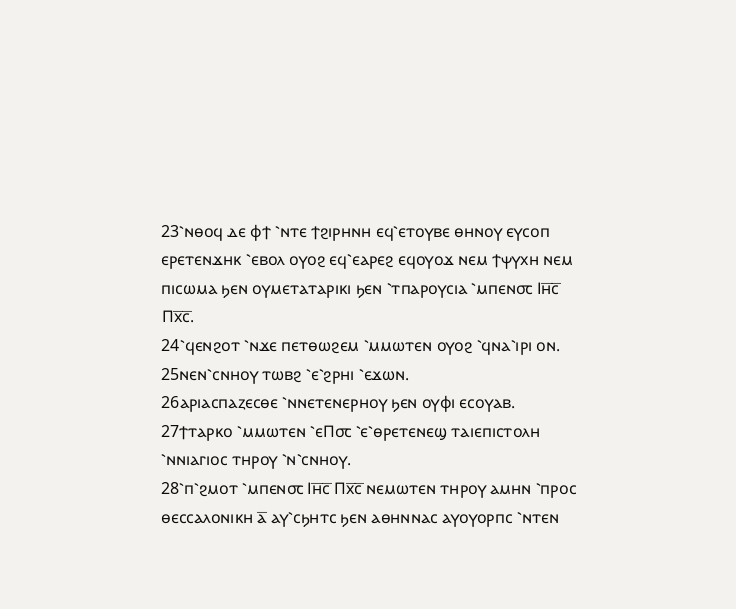23⳿ⲛⲑⲟϥ ⲇⲉ ⲫϯ ⳿ⲛⲧⲉ ϯϩⲓⲣⲏⲛⲏ ⲉϥ⳿ⲉⲧⲟⲩⲃⲉ ⲑⲏⲛⲟⲩ ⲉⲩⲥⲟⲡ ⲉⲣⲉⲧⲉⲛϫⲏⲕ ⳿ⲉⲃⲟⲗ ⲟⲩⲟϩ ⲉϥ⳿ⲉⲁⲣⲉϩ ⲉϥⲟⲩⲟϫ ⲛⲉⲙ ϯⲯⲩⲭⲏ ⲛⲉⲙ ⲡⲓⲥⲱⲙⲁ ϧⲉⲛ ⲟⲩⲙⲉⲧⲁⲧⲁⲣⲓⲕⲓ ϧⲉⲛ ⳿ⲧⲡⲁⲣⲟⲩⲥⲓⲁ ⳿ⲙⲡⲉⲛ⳪ Ⲓⲏ̅ⲥ̅ Ⲡⲭ̅ⲥ̅.
24⳿ϥⲉⲛϩⲟⲧ ⳿ⲛϫⲉ ⲡⲉⲧⲑⲱϩⲉⲙ ⳿ⲙⲙⲱⲧⲉⲛ ⲟⲩⲟϩ ⳿ϥⲛⲁ⳿ⲓⲣⲓ ⲟⲛ.
25ⲛⲉⲛ⳿ⲥⲛⲏⲟⲩ ⲧⲱⲃϩ ⳿ⲉ⳿ϩⲣⲏⲓ ⳿ⲉϫⲱⲛ.
26ⲁⲣⲓⲁⲥⲡⲁⲍⲉⲥⲑⲉ ⳿ⲛⲛⲉⲧⲉⲛⲉⲣⲏⲟⲩ ϧⲉⲛ ⲟⲩⲫⲓ ⲉⲥⲟⲩⲁⲃ.
27ϯⲧⲁⲣⲕⲟ ⳿ⲙⲙⲱⲧⲉⲛ ⳿ⲉⲠ⳪ ⳿ⲉ⳿ⲑⲣⲉⲧⲉⲛⲉϣ ⲧⲁⲓⲉⲡⲓⲥⲧⲟⲗⲏ ⳿ⲛⲛⲓⲁⲅⲓⲟⲥ ⲧⲏⲣⲟⲩ ⳿ⲛ⳿ⲥⲛⲏⲟⲩ.
28⳿ⲡ⳿ϩⲙⲟⲧ ⳿ⲙⲡⲉⲛ⳪ Ⲓⲏ̅ⲥ̅ Ⲡⲭ̅ⲥ̅ ⲛⲉⲙⲱⲧⲉⲛ ⲧⲏⲣⲟⲩ ⲁⲙⲏⲛ ⳿ⲡⲣⲟⲥ ⲑⲉⲥⲥⲁⲗⲟⲛⲓⲕⲏ ⲁ̅ ⲁⲩ⳿ⲥϧⲏⲧⲥ ϧⲉⲛ ⲁⲑⲏⲛⲛⲁⲥ ⲁⲩⲟⲩⲟⲣⲡⲥ ⳿ⲛⲧⲉⲛ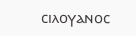ⲥⲓⲗⲟⲩⲁⲛⲟⲥ